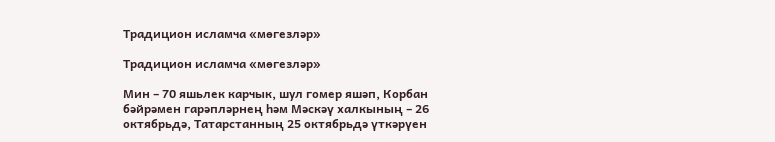Традицион исламча «мөгезләр»

Традицион исламча «мөгезләр»

Мин – 70 яшьлек карчык, шул гомер яшәп, Корбан бәйрәмен гарәпләрнең һәм Мәскәү халкының – 26 октябрьдә, Татарстанның 25 октябрьдә үткәрүен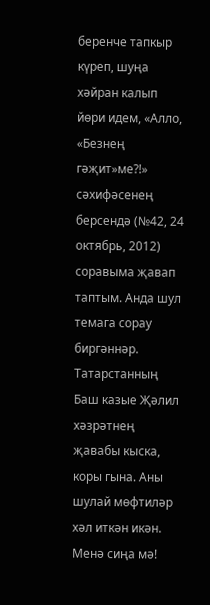беренче тапкыр күреп, шуңа хәйран калып йөри идем, «Алло, «Безнең гәҗит»ме?!» сәхифәсенең берсендә (№42, 24 октябрь, 2012) соравыма җавап таптым. Анда шул темага сорау биргәннәр. Татарстанның Баш казые Җәлил хәзрәтнең җавабы кыска, коры гына. Аны шулай мөфтиләр хәл иткән икән. Менә сиңа мә!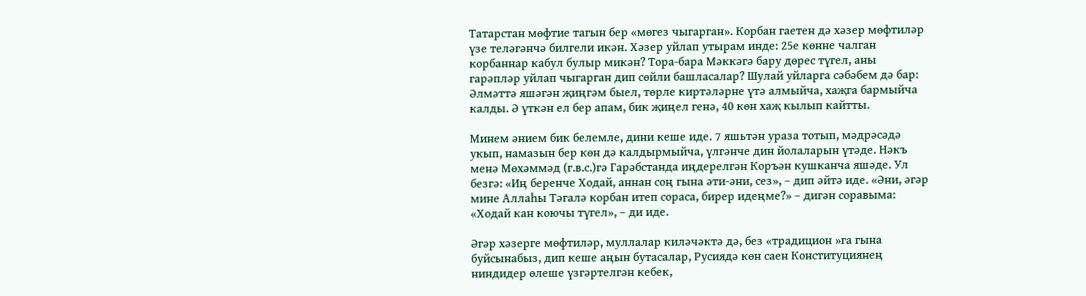Татарстан мөфтие тагын бер «мөгез чыгарган». Корбан гаетен дә хәзер мөфтиләр үзе теләгәнчә билгели икән. Хәзер уйлап утырам инде: 25е көнне чалган корбаннар кабул булыр микән? Тора-бара Мәккәгә бару дөрес түгел, аны гарәпләр уйлап чыгарган дип сөйли башласалар? Шулай уйларга сәбәбем дә бар: Әлмәттә яшәгән җиңгәм быел, төрле киртәләрне үтә алмыйча, хаҗга бармыйча калды. Ә үткән ел бер апам, бик җиңел генә, 40 көн хаҗ кылып кайтты.

Минем әнием бик белемле, дини кеше иде. 7 яшьтән ураза тотып, мәдрәсәдә укып, намазын бер көн дә калдырмыйча, үлгәнче дин йолаларын үтәде. Нәкъ менә Мөхәммәд (г.в.с.)гә Гарәбстанда иңдерелгән Коръән кушканча яшәде. Ул безгә: «Иң беренче Ходай, аннан соң гына әти-әни, сез», – дип әйтә иде. «Әни, әгәр мине Аллаһы Тәгалә корбан итеп сораса, бирер идеңме?» – дигән соравыма: «Ходай кан коючы түгел», – ди иде.

Әгәр хәзерге мөфтиләр, муллалар киләчәктә дә, без «традицион »га гына буйсынабыз, дип кеше аңын бутасалар, Русиядә көн саен Конституциянең ниндидер өлеше үзгәртелгән кебек,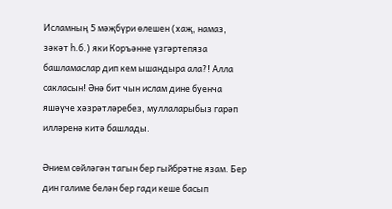Исламның 5 мәҗбүри өлешен (хаҗ, намаз, зәкәт һ.б.) яки Коръәнне үзгәртепяза башламаслар дип кем ышандыра ала?! Алла сакласын! Әнә бит чын ислам дине буенча яшәүче хәзрәтләребез, муллаларыбыз гарәп илләренә китә башлады.

Әнием сөйләгән тагын бер гыйбрәтне язам. Бер дин галиме белән бер гади кеше басып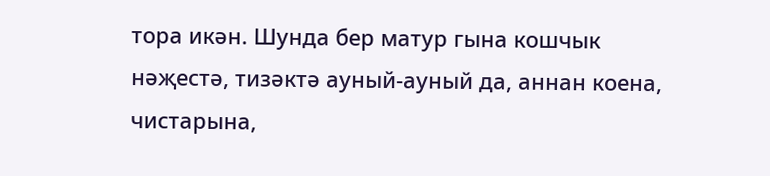тора икән. Шунда бер матур гына кошчык нәҗестә, тизәктә ауный-ауный да, аннан коена, чистарына,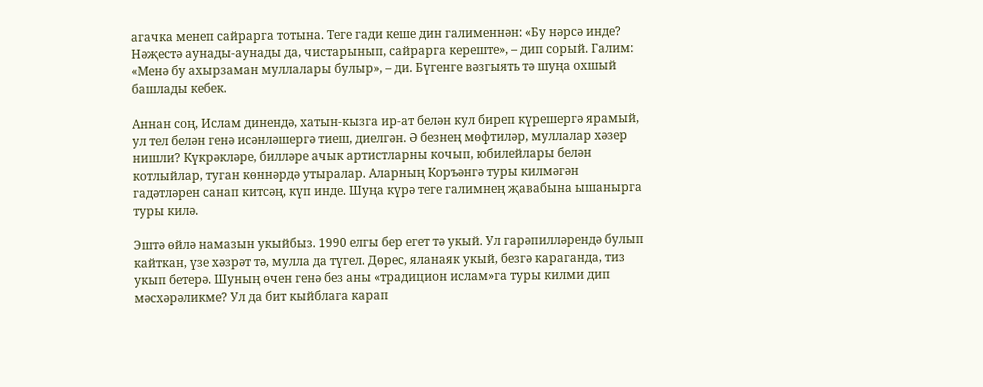агачка менеп сайрарга тотына. Теге гади кеше дин галименнән: «Бу нәрсә инде? Нәҗестә аунады-аунады да, чистарынып, сайрарга кереште», – дип сорый. Галим: «Менә бу ахырзаман муллалары булыр», – ди. Бүгенге вәзгыять тә шуңа охшый башлады кебек.

Аннан соң, Ислам динендә, хатын-кызга ир-ат белән кул биреп күрешергә ярамый, ул тел белән генә исәнләшергә тиеш, диелгән. Ә безнең мөфтиләр, муллалар хәзер нишли? Күкрәкләре, билләре ачык артистларны кочып, юбилейлары белән котлыйлар, туган көннәрдә утыралар. Аларның Коръәнгә туры килмәгән гадәтләрен санап китсәң, күп инде. Шуңа күрә теге галимнең җавабына ышанырга туры килә.

Эштә өйлә намазын укыйбыз. 1990 елгы бер егет тә укый. Ул гарәпилләрендә булып кайткан, үзе хәзрәт тә, мулла да түгел. Дөрес, яланаяк укый, безгә караганда, тиз укып бетерә. Шуның өчен генә без аны «традицион ислам»га туры килми дип мәсхәрәликме? Ул да бит кыйблага карап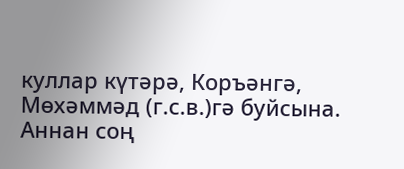куллар күтәрә, Коръәнгә, Мөхәммәд (г.с.в.)гә буйсына. Аннан соң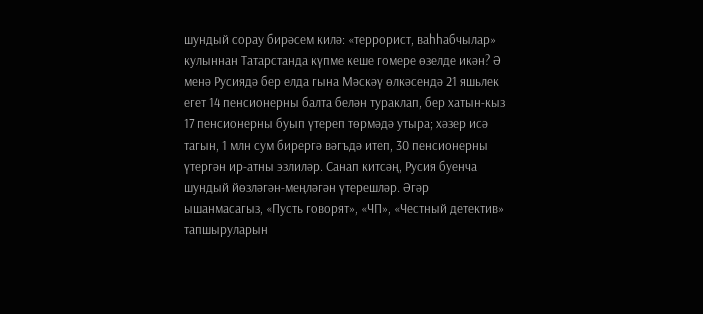шундый сорау бирәсем килә: «террорист, ваһһабчылар» кулыннан Татарстанда күпме кеше гомере өзелде икән? Ә менә Русиядә бер елда гына Мәскәү өлкәсендә 21 яшьлек егет 14 пенсионерны балта белән тураклап, бер хатын-кыз 17 пенсионерны буып үтереп төрмәдә утыра; хәзер исә тагын, 1 млн сум бирергә вәгъдә итеп, 30 пенсионерны үтергән ир-атны эзлиләр. Санап китсәң, Русия буенча шундый йөзләгән-меңләгән үтерешләр. Әгәр ышанмасагыз, «Пусть говорят», «ЧП», «Честный детектив» тапшыруларын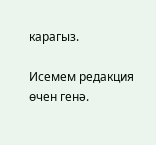карагыз.

Исемем редакция өчен генә.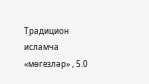Традицион исламча «мөгезләр» , 5.0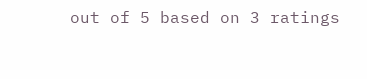out of 5 based on 3 ratings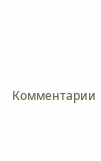Комментарии